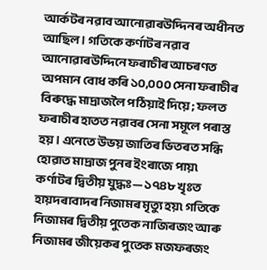আৰ্কটৰ নৱাব আনোৱাৰউদ্দিনৰ অধীনত আছিল। গতিকে কৰ্ণাটৰ নৱাব আনোৱাৰউদ্দিনে ফৰাচীৰ আচৰণত অপমান বোধ কৰি ১০,০০০ সেনা ফৰাচীৰ বিৰুদ্ধে মাদ্ৰাজলৈ পঠিয়াই দিয়ে; ফলত ফৰাচীৰ হাতত নৱাবৰ সেনা সমূলে পৰাস্ত হয়। এনেতে উভয় জাতিৰ ভিতৰত সন্ধি হোৱাত মাদ্ৰাজ পুনৰ ইংৰাজে পায়৷
কৰ্ণাটৰ দ্বিতীয় যুদ্ধঃ— ১৭৪৮ খৃঃত হায়দৰাবাদৰ নিজামৰ মৃত্যু হয়৷ গতিকে নিজামৰ দ্বিতীয় পুতেক নাজিৰজং আৰু নিজামৰ জীয়েকৰ পুতেক মজফৰজং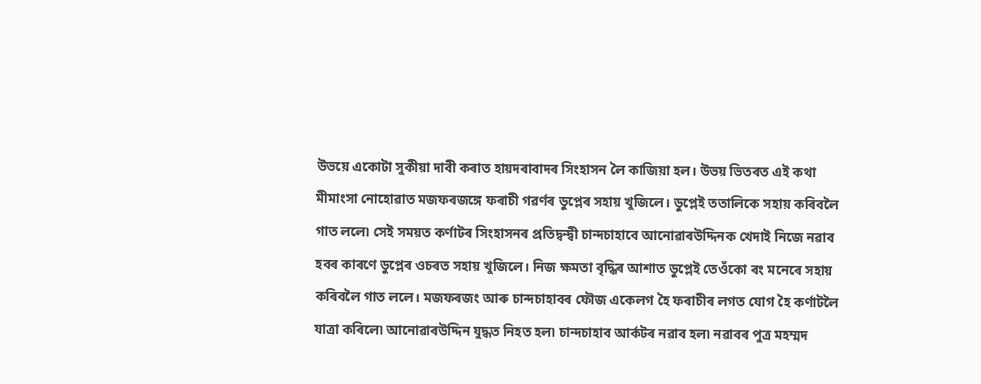উভয়ে একোটা সুকীয়া দাবী কৰাত হায়দৰাবাদৰ সিংহাসন লৈ কাজিয়া হল। উভয় ভিতৰত এই কথা মীমাংসা নোহোৱাত মজফৰজঙ্গে ফৰাচী গৱৰ্ণৰ ডুপ্লেৰ সহায় খুজিলে। ডুপ্লেই ততালিকে সহায় কৰিবলৈ গাত ললে৷ সেই সময়ত কৰ্ণাটৰ সিংহাসনৰ প্ৰতিদ্বন্দ্বী চান্দচাহাবে আনোৱাৰউদ্দিনক খেদাই নিজে নৱাব হবৰ কাৰণে ডুপ্লেৰ ওচৰত সহায় খুজিলে। নিজ ক্ষমতা বৃদ্ধিৰ আশাত ডুপ্লেই তেওঁকো ৰং মনেৰে সহায় কৰিবলৈ গাত ললে। মজফৰজং আৰু চান্দচাহাবৰ ফৌজ একেলগ হৈ ফৰাচীৰ লগত যোগ হৈ কৰ্ণাটলৈ যাত্ৰা কৰিলে৷ আনোৱাৰউদ্দিন যুদ্ধত নিহত হল৷ চান্দচাহাব আৰ্কটৰ নৱাব হল৷ নৱাবৰ পুত্ৰ মহম্মদ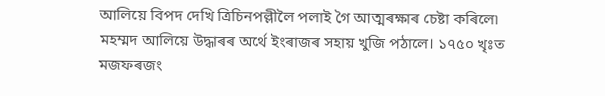আলিয়ে বিপদ দেখি ত্ৰিচিনপল্লীলৈ পলাই গৈ আত্মৰক্ষাৰ চেষ্টা কৰিলে৷ মহম্মদ আলিয়ে উদ্ধাৰৰ অৰ্থে ইংৰাজৰ সহায় খুজি পঠালে। ১৭৫০ খৃঃত মজফৰজং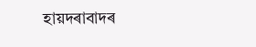হায়দৰাবাদৰ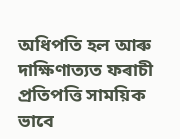অধিপতি হল আৰু দাক্ষিণাত্যত ফৰাচী প্ৰতিপত্তি সাময়িক ভাবে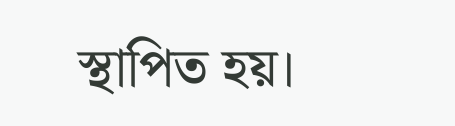স্থাপিত হয়।